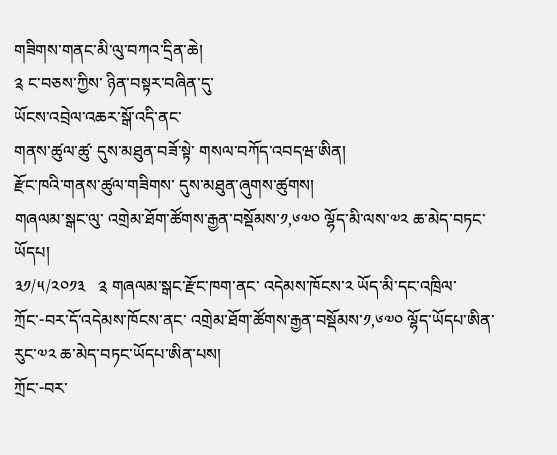གཟིགས་གནང་མི་ལུ་བཀའ་དྲིན་ཆེ།
༉ ང་བཅས་ཀྱིས་ ཉིན་བསྟར་བཞིན་དུ་
ཡོངས་འབྲེལ་འཆར་སྒོ་འདི་ནང་
གནས་ཚུལ་ཚུ་ དུས་མཐུན་བཟོ་སྟེ་ གསལ་བཀོད་འབདཝ་ཨིན།
རྫོང་ཁའི་གནས་ཚུལ་གཟིགས་ དུས་མཐུན་ཞུགས་ཚུགས།
གཞལམ་སྒང་ལུ་ འགྲེམ་ཐོག་ཚོགས་རྒྱན་བསྡོམས་༡,༦༧༠ ལྷོད་མི་ལས་༧༢ ཆ་མེད་བཏང་ཡོདཔ།
༣༡/༥/༢༠༡༣   ༉ གཞལམ་སྒང་རྫོང་ཁག་ནང་ འདེམས་ཁོངས་༢ ཡོད་མི་དང་འཁྲིལ་ ཀྲོང་-བར་དོ་འདེམས་ཁོངས་ནང་ འགྲེམ་ཐོག་ཚོགས་རྒྱན་བསྡོམས་༡,༦༧༠ ལྷོད་ཡོདཔ་ཨིན་རུང་༧༢ ཆ་མེད་བཏང་ཡོདཔ་ཨིན་པས།
ཀྲོང་-བར་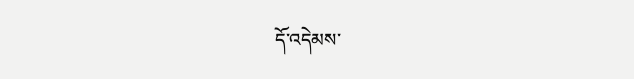དོ་འདེམས་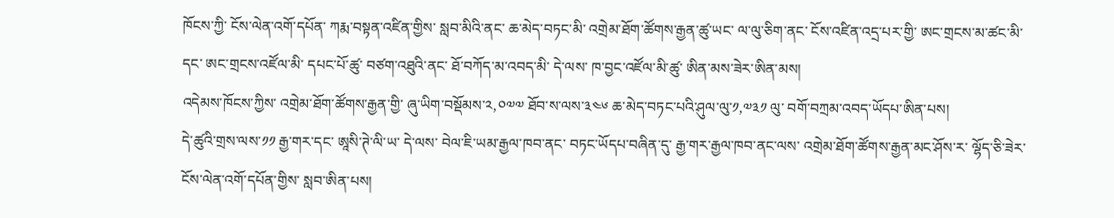ཁོངས་ཀྱི་ ངོས་ལེན་འགོ་དཔོན་ ཀརྨ་བསྟན་འཛིན་གྱིས་ སླབ་མིའི་ནང་ ཆ་མེད་བཏང་མི་ འགྲེམ་ཐོག་ཚོགས་རྒྱན་ཚུ་ཡང་ ལ་ལུ་ཅིག་ནང་ ངོས་འཛིན་འདྲ་པར་གྱི་ ཨང་གྲངས་མ་ཚང་མི་དང་ ཨང་གྲངས་འཛོལ་མི་ དཔང་པོ་ཚུ་ བཙག་འཐུའི་ནང་ ཐོ་བཀོད་མ་འབད་མི་ དེ་ལས་ ཁ་བྱང་འཛོལ་མི་ཚུ་ ཨིན་མས་ཟེར་ཨིན་མས།
འདེམས་ཁོངས་ཀྱིས་ འགྲེམ་ཐོག་ཚོགས་རྒྱན་གྱི་ ཞུ་ཡིག་བསྡོམས་༢,༠༧༧ ཐོབ་ས་ལས་༣༤༦ ཆ་མེད་བཏང་པའི་ཤུལ་ལུ་༡,༧༣༡ ལུ་ བགོ་བཀྲམ་འབད་ཡོདཔ་ཨིན་པས།
དེ་ཚུའི་གྲས་ལས་༡༡ རྒྱ་གར་དང་ ཨཱསི་ཊེ་ལི་ཡ་ དེ་ལས་ བེལ་ཇི་ཡམ་རྒྱལ་ཁབ་ནང་ བཏང་ཡོདཔ་བཞིན་དུ་ རྒྱ་གར་རྒྱལ་ཁབ་ནང་ལས་ འགྲེམ་ཐོག་ཚོགས་རྒྱན་མང་ཤོས་ར་ ལྷོད་ཅི་ཟེར་ ངོས་ལེན་འགོ་དཔོན་གྱིས་ སླབ་ཨིན་པས།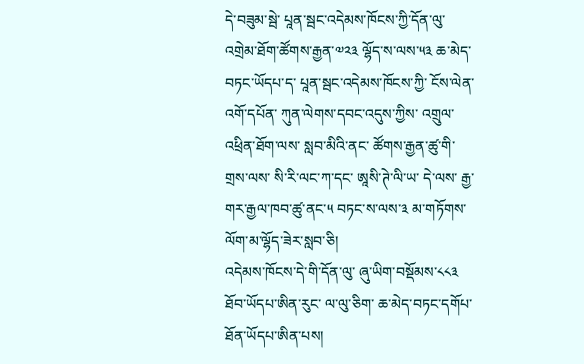དེ་བཟུམ་སྦེ་ པཱན་སྦང་འདེམས་ཁོངས་ཀྱི་དོན་ལུ་ འགྲེམ་ཐོག་ཚོགས་རྒྱན་༧༢༣ ལྷོད་ས་ལས་༥༣ ཆ་མེད་བཏང་ཡོདཔ་ད་ པཱན་སྦང་འདེམས་ཁོངས་ཀྱི་ ངོས་ལེན་འགོ་དཔོན་ ཀུན་ལེགས་དབང་འདུས་ཀྱིས་ འགྲུལ་འཕྲིན་ཐོག་ལས་ སླབ་མིའི་ནང་ ཚོགས་རྒྱན་ཚུ་གི་གྲས་ལས་ སི་རི་ལང་ཀ་དང་ ཨཱསི་ཊེ་ལི་ཡ་ དེ་ལས་ རྒྱ་གར་རྒྱལ་ཁབ་ཚུ་ནང་༥ བཏང་ས་ལས་༣ མ་གཏོགས་ ལོག་མ་ལྷོད་ཟེར་སླབ་ཅི།
འདེམས་ཁོངས་དེ་གི་དོན་ལུ་ ཞུ་ཡིག་བསྡོམས་༨༨༣ ཐོབ་ཡོདཔ་ཨིན་རུང་ ལ་ལུ་ཅིག་ ཆ་མེད་བཏང་དགོཔ་ ཐོན་ཡོདཔ་ཨིན་པས།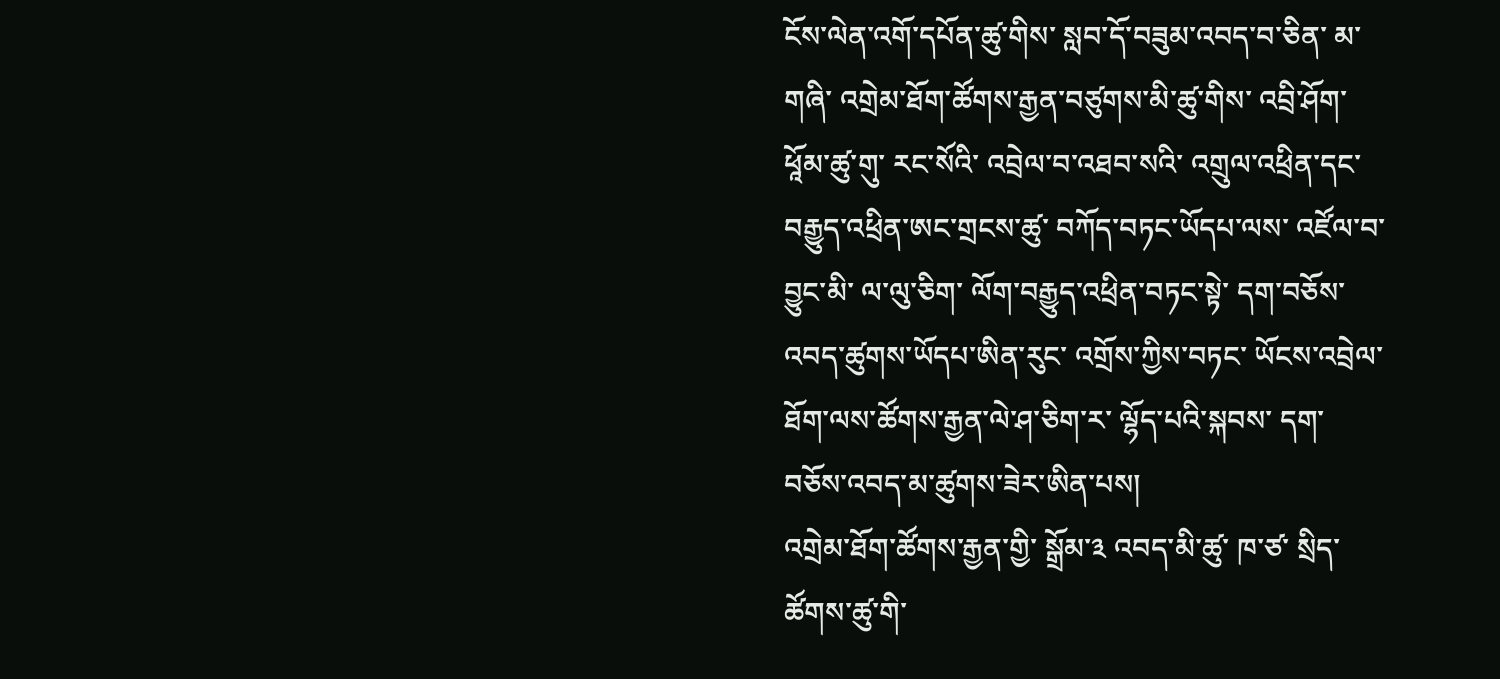ངོས་ལེན་འགོ་དཔོན་ཚུ་གིས་ སླབ་དོ་བཟུམ་འབད་བ་ཅིན་ མ་གཞི་ འགྲེམ་ཐོག་ཚོགས་རྒྱན་བཙུགས་མི་ཚུ་གིས་ འབྲི་ཤོག་ཕཱོམ་ཚུ་གུ་ རང་སོའི་ འབྲེལ་བ་འཐབ་སའི་ འགྲུལ་འཕྲིན་དང་ བརྒྱུད་འཕྲིན་ཨང་གྲངས་ཚུ་ བཀོད་བཏང་ཡོདཔ་ལས་ འཛོལ་བ་བྱུང་མི་ ལ་ལུ་ཅིག་ ལོག་བརྒྱུད་འཕྲིན་བཏང་སྟེ་ དག་བཅོས་འབད་ཚུགས་ཡོདཔ་ཨིན་རུང་ འགྲོས་ཀྱིས་བཏང་ ཡོངས་འབྲེལ་ཐོག་ལས་ཚོགས་རྒྱན་ལེ་ཤ་ཅིག་ར་ ལྷོད་པའི་སྐབས་ དག་བཅོས་འབད་མ་ཚུགས་ཟེར་ཨིན་པས།
འགྲེམ་ཐོག་ཚོགས་རྒྱན་གྱི་ སྒྲོམ་༣ འབད་མི་ཚུ་ ཁ་ཙ་ སྲིད་ཚོགས་ཚུ་གི་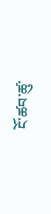ངོ་ཚབ་ཚུ་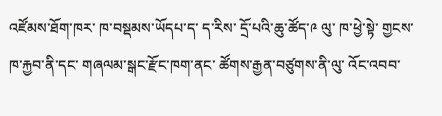འཛོམས་ཐོག་ཁར་ ཁ་བསྡམས་ཡོདཔ་ད་ ད་རིས་ དྲོ་པའི་ཆུ་ཚོད་༩ ལུ་ ཁ་ཕྱེ་སྟེ་ གྱངས་ཁ་རྐྱབ་ནི་དང་ གཞལམ་སྒང་རྫོང་ཁག་ནང་ ཚོགས་རྒྱན་བཙུགས་ནི་ལུ་ འོང་འབབ་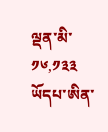ལྡན་མི་༡༦,༡༣༣ ཡོདཔ་ཨིན་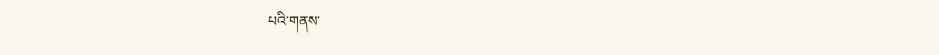པའི་གནས་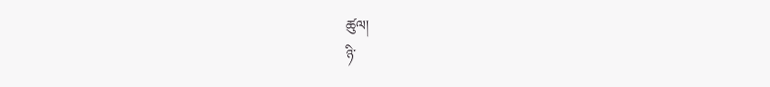ཚུལ།
ཉི་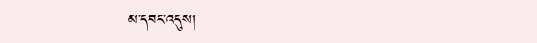མ་དབང་འདུས།